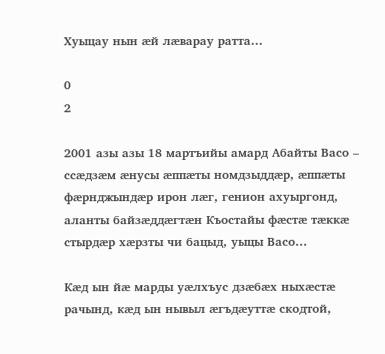Хуыцау нын æй лæварау ратта…

0
2

2001 азы азы 18 мартъийы амард Абайты Васо – ссæдзæм æнусы æппæты номдзыддæр, æппæты фæрнджындæр ирон лæг, генион ахуыргонд, аланты байзæддæгтæн Къостайы фæстæ тæккæ стырдæр хæрзты чи бацыд, уыцы Васо…

Кæд ын йæ марды уæлхъус дзæбæх ныхæстæ рачынд, кæд ын нывыл æгъдæуттæ скодтой,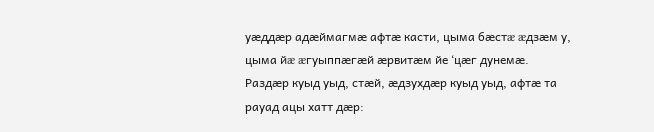уæддæр адæймагмæ афтæ касти, цыма бæстæ æдзæм у, цыма йæ æгуыппæгæй æрвитæм йе ‘цæг дунемæ. Раздæр куыд уыд, стæй, æдзухдæр куыд уыд, афтæ та рауад ацы хатт дæр: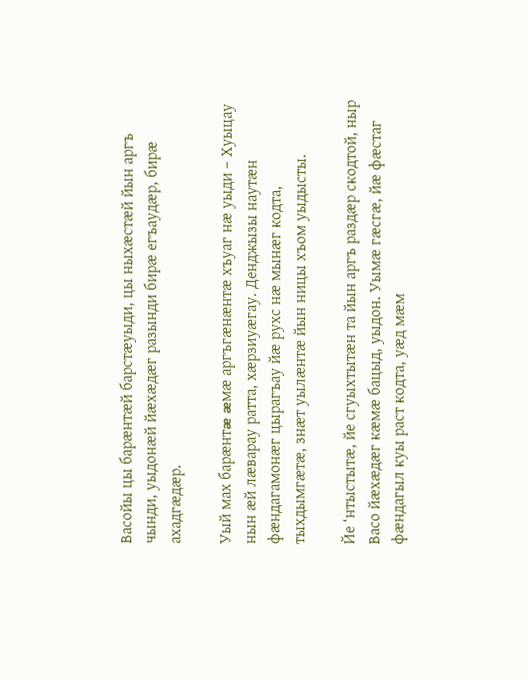Васойы цы барæнтæй барстæуыди, цы ныхæстæй йын аргъ чынди, уыдонæй йæхæдæг разынди бирæ егъаудæр, бирæ ахадгæдæр.

Уый мах барæнтæ æмæ аргъгæнæнтæ хъуаг нæ уыди – Хуыцау нын æй лæварау ратта, хæрзиуæгау. Денджызы наутæн фæндагамонæг цырагъау йæ рухс нæ мынæг кодта, тыхдымгæтæ, знæт уылæнтæ йын ницы хъом уыдысты.

Йе ‘нтыстытæ, йе сгуыхтытæн та йын аргъ раздæр скодтой, ныр Васо йæхæдæг кæмæ бацыд, уыдон. Уымæ гæсгæ, йæ фæстаг фæндагыл куы раст кодта, уæд мæм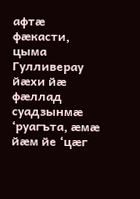афтæ фæкасти, цыма Гулливерау йæхи йæ фæллад суадзынмæ ‘руагъта, æмæ йæм йе ‘цæг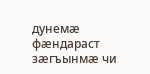дунемæ фæндараст зæгъынмæ чи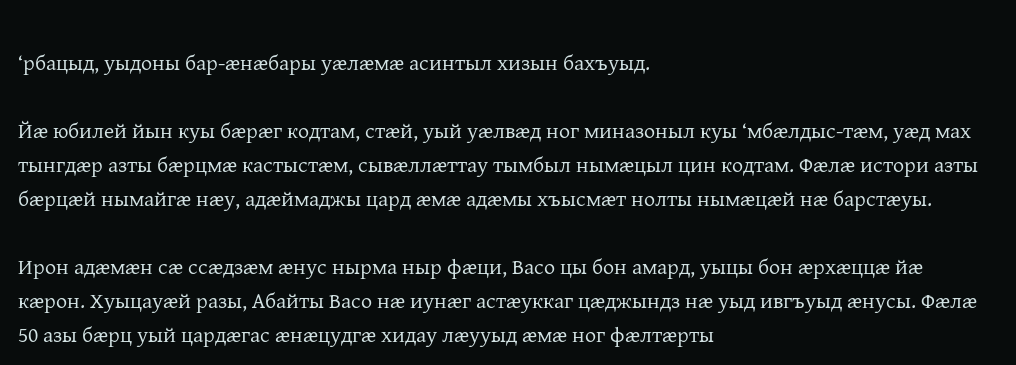‘рбацыд, уыдоны бар-æнæбары уæлæмæ асинтыл хизын бахъуыд.

Йæ юбилей йын куы бæрæг кодтам, стæй, уый уæлвæд ног миназоныл куы ‘мбæлдыс-тæм, уæд мах тынгдæр азты бæрцмæ кастыстæм, сывæллæттау тымбыл нымæцыл цин кодтам. Фæлæ истори азты бæрцæй нымайгæ нæу, адæймаджы цард æмæ адæмы хъысмæт нолты нымæцæй нæ барстæуы.

Ирон адæмæн сæ ссæдзæм æнус нырма ныр фæци, Васо цы бон амард, уыцы бон æрхæццæ йæ кæрон. Хуыцауæй разы, Абайты Васо нæ иунæг астæуккаг цæджындз нæ уыд ивгъуыд æнусы. Фæлæ 50 азы бæрц уый цардæгас æнæцудгæ хидау лæууыд æмæ ног фæлтæрты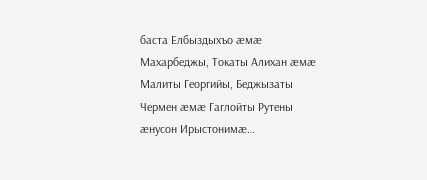баста Елбыздыхъо æмæ Махарбеджы, Токаты Алихан æмæ Малиты Георгийы, Беджызаты Чермен æмæ Гаглойты Рутены æнусон Ирыстонимæ…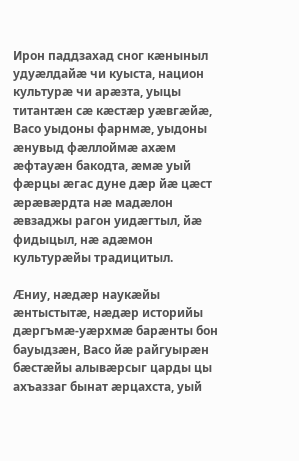Ирон паддзахад сног кæныныл удуæлдайæ чи куыста, национ культурæ чи арæзта, уыцы титантæн сæ кæстæр уæвгæйæ, Васо уыдоны фарнмæ, уыдоны æнувыд фæллоймæ ахæм æфтауæн бакодта, æмæ уый фæрцы æгас дуне дæр йæ цæст æрæвæрдта нæ мадæлон æвзаджы рагон уидæгтыл, йæ фидыцыл, нæ адæмон культурæйы традицитыл.

Æниу, нæдæр наукæйы æнтыстытæ, нæдæр историйы дæргъмæ-уæрхмæ барæнты бон бауыдзæн, Васо йæ райгуырæн бæстæйы алывæрсыг царды цы ахъаззаг бынат æрцахста, уый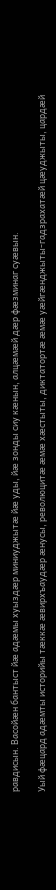равдисын. Васойæн бантыст йæ адæмы хуыздæр миниуджытæ йæ уды, йæ зонды сиу кæнын, алцæмæй дæр фæзминаг суæвын.

Уый фæцард адæмты историйы тæккæ æвирхъаудæр æнусы, революцитæ æмæ хæстыты, диктатортæ æмæ уæйгæнджыты-гадзрахатæй цæуджыты, цардæй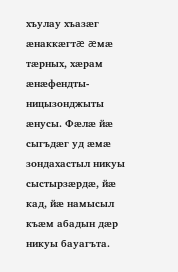хъулау хъазæг æнаккæгтæ æмæ тæрных, хæрам æнæфендты-ницызонджыты æнусы. Фæлæ йæ сыгъдæг уд æмæ зондахастыл никуы сыстырзæрдæ, йæ кад, йæ намысыл къæм абадын дæр никуы бауагъта.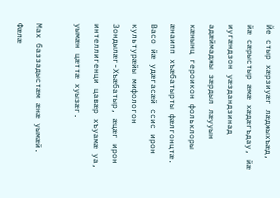Йе стыр хæрзиуæг лæджыхъæд, йæ сæрыстыр æмæ хæдæгъдау, йæ иугæндзон уæздандзинад адæймаджы зæрдыл лæууын кæнынц героикон фольклоры æнаипп хъæбатырты фæлгонцтæ. Васо йæ удæгасæй ссис ирон культурæйы мифологон Зондылæг-Хъæбатыр, æцæг ирон интеллигенци цавæр хъуамæ уа, уымæн цæттæ хуызæг.

Мах баззадыстæм æнæ уымæй. Фæлæ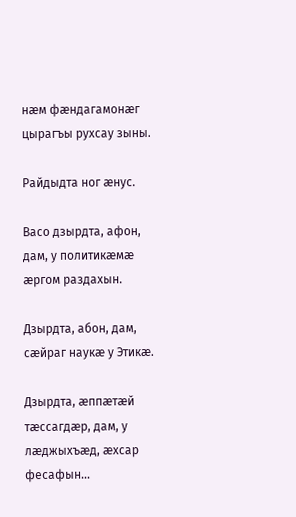нæм фæндагамонæг цырагъы рухсау зыны.

Райдыдта ног æнус.

Васо дзырдта, афон, дам, у политикæмæ æргом раздахын.

Дзырдта, абон, дам, сæйраг наукæ у Этикæ.

Дзырдта, æппæтæй тæссагдæр, дам, у лæджыхъæд, æхсар фесафын…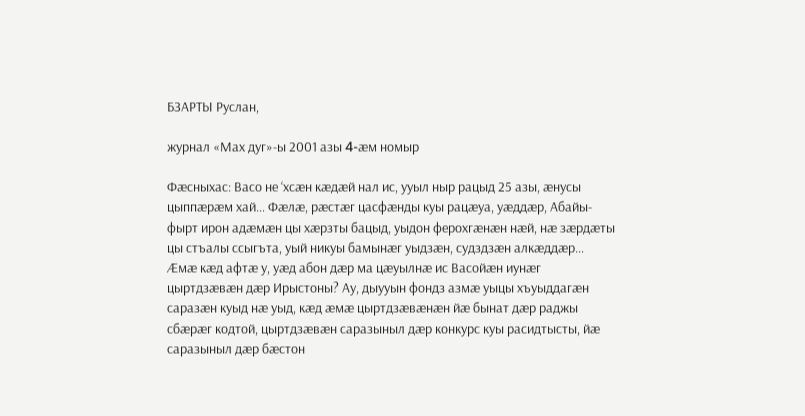БЗАРТЫ Руслан,

журнал «Мах дуг»-ы 2001 азы 4-æм номыр

Фæсныхас: Васо не ‘хсæн кæдæй нал ис, ууыл ныр рацыд 25 азы, æнусы цыппæрæм хай… Фæлæ, рæстæг цасфæнды куы рацæуа, уæддæр, Абайы-фырт ирон адæмæн цы хæрзты бацыд, уыдон ферохгæнæн нæй, нæ зæрдæты цы стъалы ссыгъта, уый никуы бамынæг уыдзæн, судздзæн алкæддæр… Æмæ кæд афтæ у, уæд абон дæр ма цæуылнæ ис Васойæн иунæг цыртдзæвæн дæр Ирыстоны? Ау, дыууын фондз азмæ уыцы хъуыддагæн саразæн куыд нæ уыд, кæд æмæ цыртдзæвæнæн йæ бынат дæр раджы сбæрæг кодтой, цыртдзæвæн саразыныл дæр конкурс куы расидтысты, йæ саразыныл дæр бæстон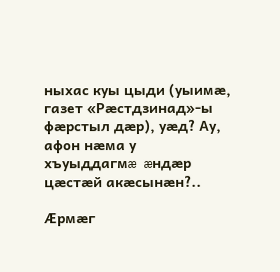ныхас куы цыди (уыимæ, газет «Рæстдзинад»-ы фæрстыл дæр), уæд? Ау, афон нæма у хъуыддагмæ æндæр цæстæй акæсынæн?..

Æрмæг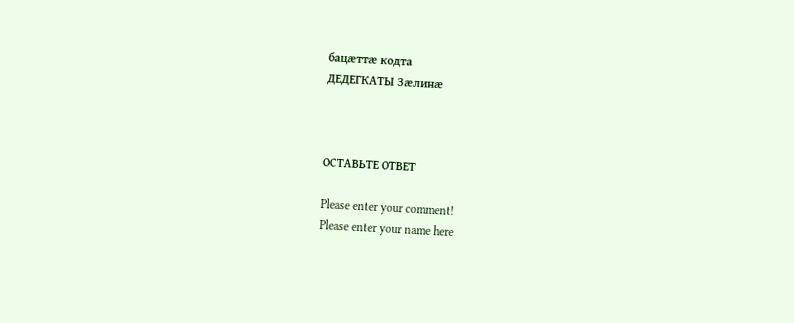бацæттæ кодта
ДЕДЕГКАТЫ Зæлинæ



ОСТАВЬТЕ ОТВЕТ

Please enter your comment!
Please enter your name here